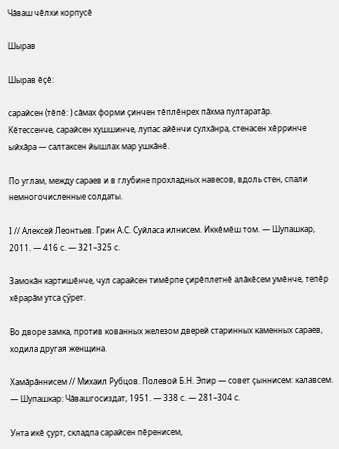Чӑваш чӗлхи корпусӗ

Шырав

Шырав ĕçĕ:

сарайсен (тĕпĕ: ) сăмах форми çинчен тĕплĕнрех пăхма пултаратăр.
Кӗтессенче, сарайсен хушшинче, лупас айӗнчи сулхӑнра, стенасен хӗрринче ыйхӑра — салтаксен йышлах мар ушкӑнӗ.

По углам, между сараев и в глубине прохладных навесов, вдоль стен, спали немногочисленные солдаты.

I // Алексей Леонтьев. Грин А.С. Суйласа илнисем. Иккӗмӗш том. — Шупашкар, 2011. — 416 с. — 321–325 с.

Замокӑн картишӗнче, чул сарайсен тимӗрпе ҫирӗплетнӗ алӑкӗсем умӗнче, тепӗр хӗрарӑм утса ҫӳрет.

Во дворе замка, против кованных железом дверей старинных каменных сараев, ходила другая женщина.

Хамӑрӑннисем // Михаил Рубцов. Полевой Б.Н. Эпир — совет ҫыннисем: калавсем. — Шупашкар: Чӑвашгосиздат, 1951. — 338 с. — 281–304 с.

Унта икӗ ҫурт, складпа сарайсен пӗренисем,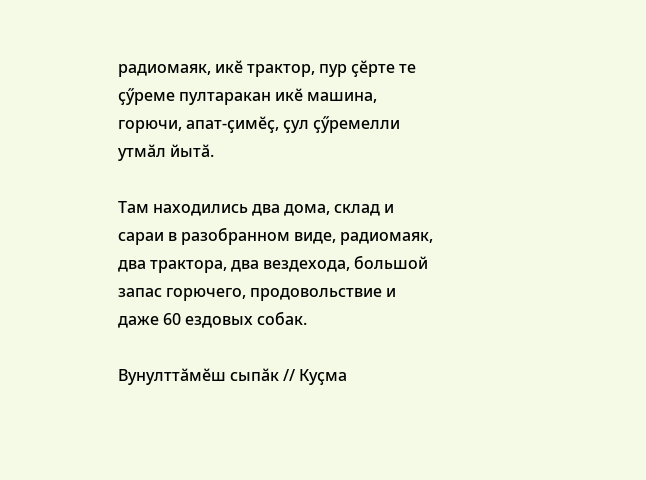радиомаяк, икӗ трактор, пур ҫӗрте те ҫӳреме пултаракан икӗ машина, горючи, апат-ҫимӗҫ, ҫул ҫӳремелли утмӑл йытӑ.

Там находились два дома, склад и сараи в разобранном виде, радиомаяк, два трактора, два вездехода, большой запас горючего, продовольствие и даже 60 ездовых собак.

Вунулттӑмӗш сыпӑк // Куҫма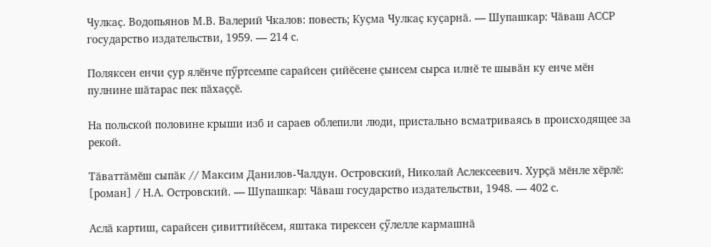Чулкаҫ. Водопьянов М.В. Валерий Чкалов: повесть; Куҫма Чулкаҫ куҫарнӑ. — Шупашкар: Чӑваш АССР государство издательстви, 1959. — 214 с.

Поляксен енчи ҫур ялӗнче пӳртсемпе сарайсен ҫийӗсене ҫынсем сырса илнӗ те шывӑн ку енче мӗн пулнине шӑтарас пек пӑхаҫҫӗ.

На польской половине крыши изб и сараев облепили люди, пристально всматриваясь в происходящее за рекой.

Тӑваттӑмӗш сыпӑк // Максим Данилов-Чалдун. Островский, Николай Аслексеевич. Хурҫӑ мӗнле хӗрлӗ: [роман] / Н.А. Островский. — Шупашкар: Чӑваш государство издательстви, 1948. — 402 с.

Аслӑ картиш, сарайсен ҫивиттийӗсем, яштака тирексен ҫӳлелле кармашнӑ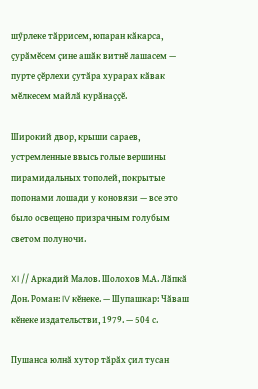шӳрлеке тӑррисем, юпаран кӑкарса, ҫурӑмӗсем ҫине ашӑк витнӗ лашасем — пурте ҫӗрлехи ҫутӑра хурарах кӑвак мӗлкесем майлӑ курӑнаҫҫӗ.

Широкий двор, крыши сараев, устремленные ввысь голые вершины пирамидальных тополей, покрытые попонами лошади у коновязи — все это было освещено призрачным голубым светом полуночи.

XI // Аркадий Малов. Шолохов М.А. Лӑпкӑ Дон. Роман: IV кӗнеке. — Шупашкар: Чӑваш кӗнеке издательстви, 1979. — 504 с.

Пушанса юлнӑ хутор тӑрӑх ҫил тусан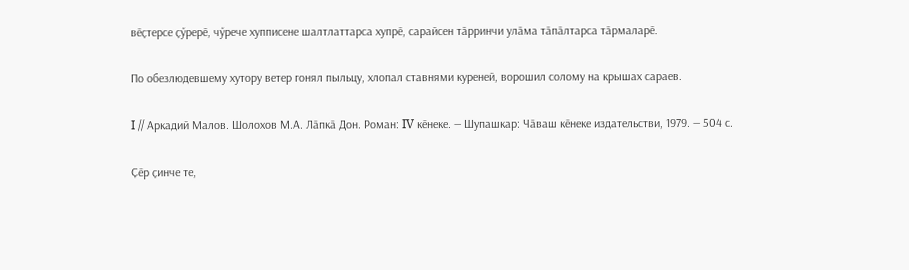вӗҫтерсе ҫӳрерӗ, чӳрече хупписене шалтлаттарса хупрӗ, сарайсен тӑрринчи улӑма тӑпӑлтарса тӑрмаларӗ.

По обезлюдевшему хутору ветер гонял пыльцу, хлопал ставнями куреней, ворошил солому на крышах сараев.

I // Аркадий Малов. Шолохов М.А. Лӑпкӑ Дон. Роман: IV кӗнеке. — Шупашкар: Чӑваш кӗнеке издательстви, 1979. — 504 с.

Ҫӗр ҫинче те,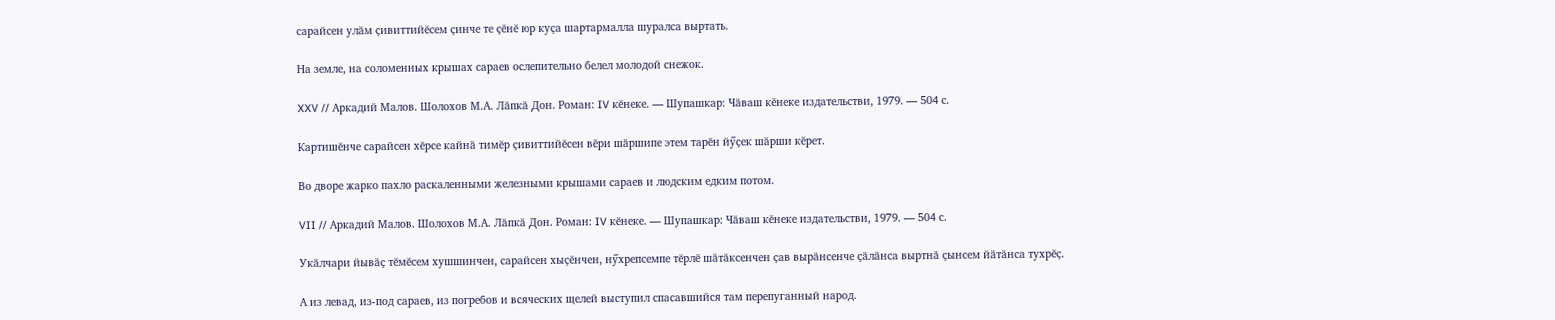сарайсен улӑм ҫивиттийӗсем ҫинче те ҫӗнӗ юр куҫа шартармалла шуралса выртать.

На земле, на соломенных крышах сараев ослепительно белел молодой снежок.

XXV // Аркадий Малов. Шолохов М.А. Лӑпкӑ Дон. Роман: IV кӗнеке. — Шупашкар: Чӑваш кӗнеке издательстви, 1979. — 504 с.

Картишӗнче сарайсен хӗрсе кайнӑ тимӗр ҫивиттийӗсен вӗри шӑршипе этем тарӗн йӳҫек шӑрши кӗрет.

Во дворе жарко пахло раскаленными железными крышами сараев и людским едким потом.

VII // Аркадий Малов. Шолохов М.А. Лӑпкӑ Дон. Роман: IV кӗнеке. — Шупашкар: Чӑваш кӗнеке издательстви, 1979. — 504 с.

Укӑлчари йывӑҫ тӗмӗсем хушшинчен, сарайсен хыҫӗнчен, нӳхрепсемпе тӗрлӗ шӑтӑксенчен ҫав вырӑнсенче ҫӑлӑнса выртнӑ ҫынсем йӑтӑнса тухрӗҫ.

А из левад, из-под сараев, из погребов и всяческих щелей выступил спасавшийся там перепуганный народ.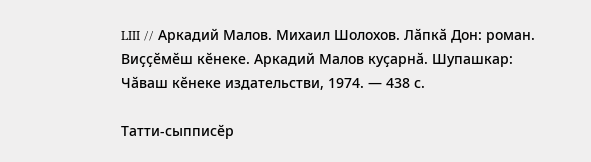LIII // Аркадий Малов. Михаил Шолохов. Лӑпкӑ Дон: роман. Виҫҫӗмӗш кӗнеке. Аркадий Малов куҫарнӑ. Шупашкар: Чӑваш кӗнеке издательстви, 1974. — 438 с.

Татти-сыпписӗр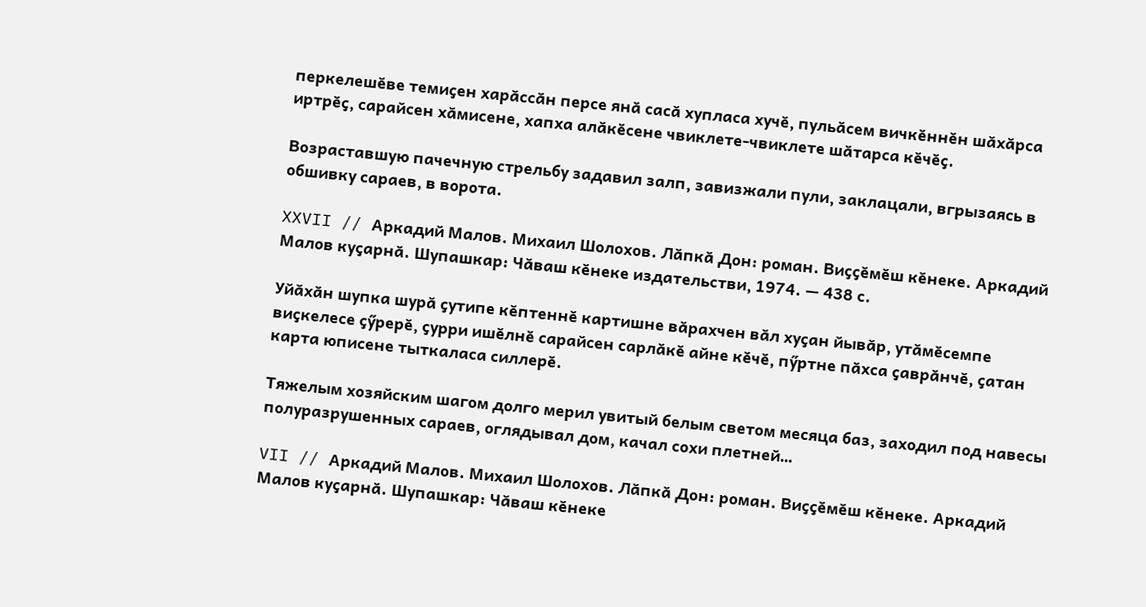перкелешӗве темиҫен харӑссӑн персе янӑ сасӑ хупласа хучӗ, пульӑсем вичкӗннӗн шӑхӑрса иртрӗҫ, сарайсен хӑмисене, хапха алӑкӗсене чвиклете-чвиклете шӑтарса кӗчӗҫ.

Возраставшую пачечную стрельбу задавил залп, завизжали пули, заклацали, вгрызаясь в обшивку сараев, в ворота.

XXVII // Аркадий Малов. Михаил Шолохов. Лӑпкӑ Дон: роман. Виҫҫӗмӗш кӗнеке. Аркадий Малов куҫарнӑ. Шупашкар: Чӑваш кӗнеке издательстви, 1974. — 438 с.

Уйӑхӑн шупка шурӑ ҫутипе кӗптеннӗ картишне вӑрахчен вӑл хуҫан йывӑр, утӑмӗсемпе виҫкелесе ҫӳрерӗ, ҫурри ишӗлнӗ сарайсен сарлӑкӗ айне кӗчӗ, пӳртне пӑхса ҫаврӑнчӗ, ҫатан карта юписене тыткаласа силлерӗ.

Тяжелым хозяйским шагом долго мерил увитый белым светом месяца баз, заходил под навесы полуразрушенных сараев, оглядывал дом, качал сохи плетней…

VII // Аркадий Малов. Михаил Шолохов. Лӑпкӑ Дон: роман. Виҫҫӗмӗш кӗнеке. Аркадий Малов куҫарнӑ. Шупашкар: Чӑваш кӗнеке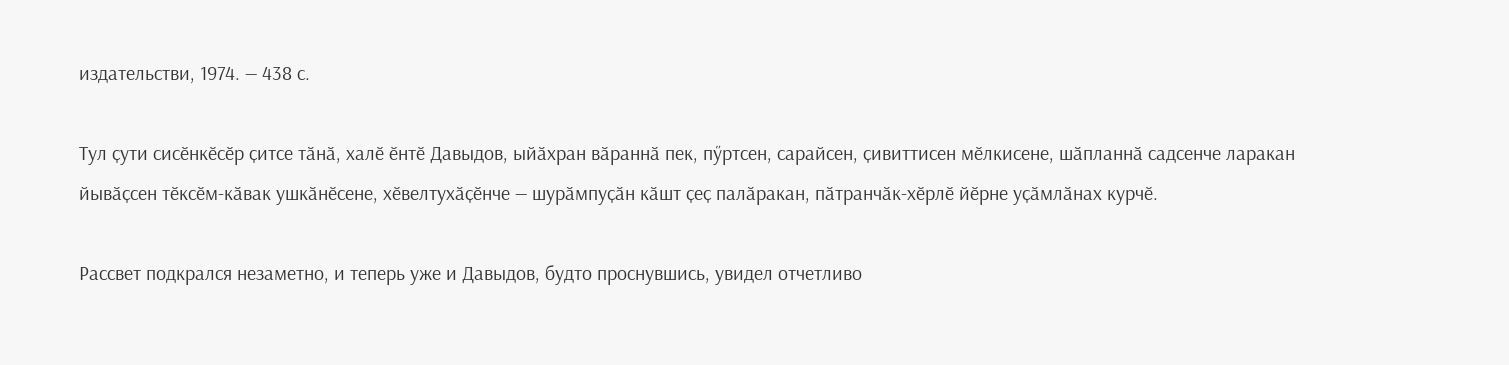издательстви, 1974. — 438 с.

Тул ҫути сисӗнкӗсӗр ҫитсе тӑнӑ, халӗ ӗнтӗ Давыдов, ыйӑхран вӑраннӑ пек, пӳртсен, сарайсен, ҫивиттисен мӗлкисене, шӑпланнӑ садсенче ларакан йывӑҫсен тӗксӗм-кӑвак ушкӑнӗсене, хӗвелтухӑҫӗнче — шурӑмпуҫӑн кӑшт ҫеҫ палӑракан, пӑтранчӑк-хӗрлӗ йӗрне уҫӑмлӑнах курчӗ.

Рассвет подкрался незаметно, и теперь уже и Давыдов, будто проснувшись, увидел отчетливо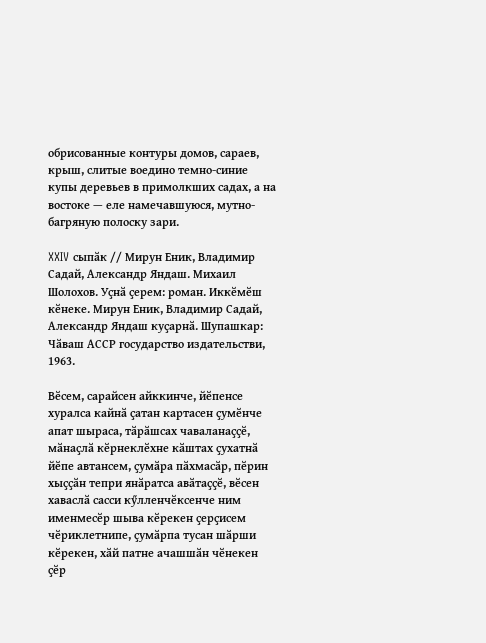обрисованные контуры домов, сараев, крыш, слитые воедино темно-синие купы деревьев в примолкших садах, а на востоке — еле намечавшуюся, мутно-багряную полоску зари.

XXIV сыпӑк // Мирун Еник, Владимир Садай, Александр Яндаш. Михаил Шолохов. Уҫнӑ ҫерем: роман. Иккӗмӗш кӗнеке. Мирун Еник, Владимир Садай, Александр Яндаш куҫарнӑ. Шупашкар: Чӑваш АССР государство издательстви, 1963.

Вӗсем, сарайсен айккинче, йӗпенсе хуралса кайнӑ ҫатан картасен ҫумӗнче апат шыраса, тӑрӑшсах чаваланаҫҫӗ, мӑнаҫлӑ кӗрнеклӗхне кӑштах ҫухатнӑ йӗпе автансем, ҫумӑра пӑхмасӑр, пӗрин хыҫҫӑн тепри янӑратса авӑтаҫҫӗ, вӗсен хаваслӑ сасси кӳлленчӗксенче ним именмесӗр шыва кӗрекен ҫерҫисем чӗриклетнипе, ҫумӑрпа тусан шӑрши кӗрекен, хӑй патне ачашшӑн чӗнекен ҫӗр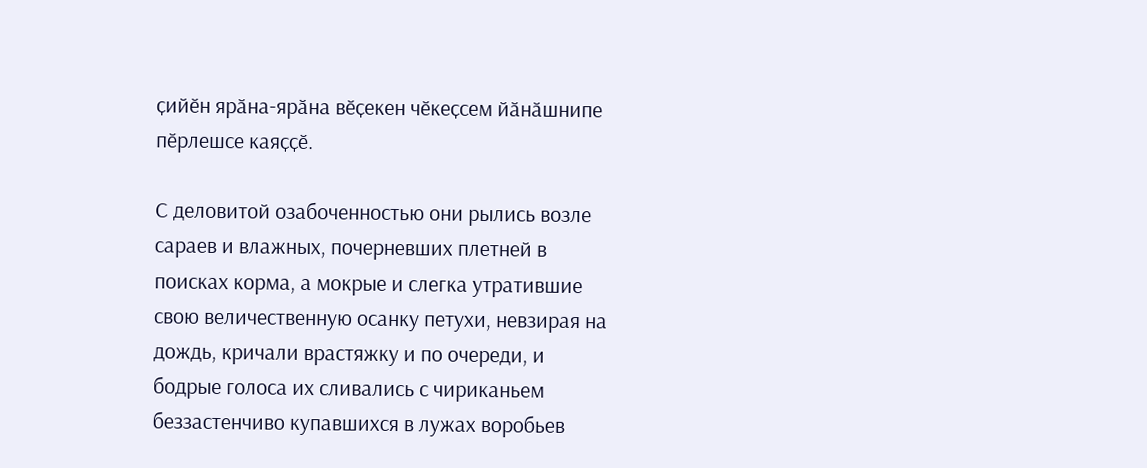ҫийӗн ярӑна-ярӑна вӗҫекен чӗкеҫсем йӑнӑшнипе пӗрлешсе каяҫҫӗ.

С деловитой озабоченностью они рылись возле сараев и влажных, почерневших плетней в поисках корма, а мокрые и слегка утратившие свою величественную осанку петухи, невзирая на дождь, кричали врастяжку и по очереди, и бодрые голоса их сливались с чириканьем беззастенчиво купавшихся в лужах воробьев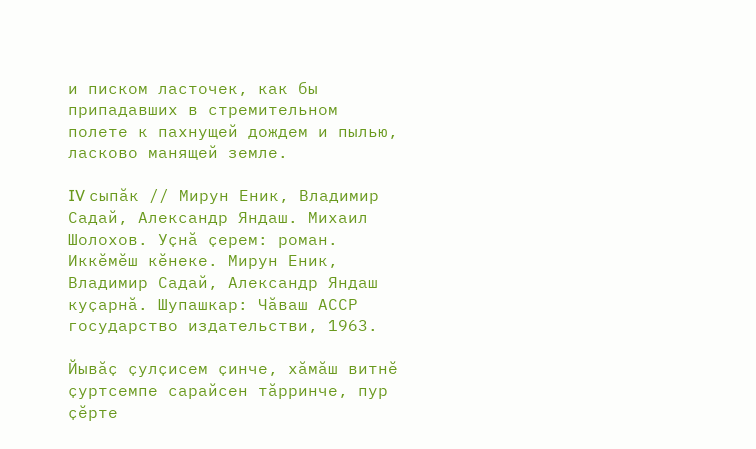и писком ласточек, как бы припадавших в стремительном полете к пахнущей дождем и пылью, ласково манящей земле.

IV сыпӑк // Мирун Еник, Владимир Садай, Александр Яндаш. Михаил Шолохов. Уҫнӑ ҫерем: роман. Иккӗмӗш кӗнеке. Мирун Еник, Владимир Садай, Александр Яндаш куҫарнӑ. Шупашкар: Чӑваш АССР государство издательстви, 1963.

Йывӑҫ ҫулҫисем ҫинче, хӑмӑш витнӗ ҫуртсемпе сарайсен тӑрринче, пур ҫӗрте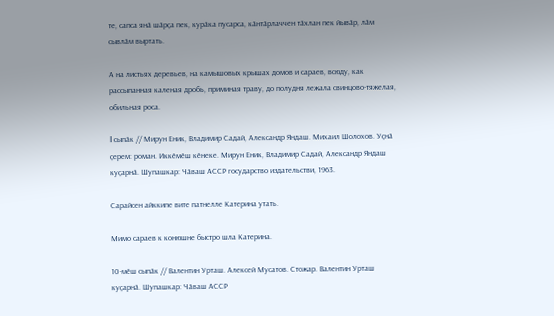те, сапса янӑ шӑрҫа пек, курӑка пусарса, кӑнтӑрлаччен тӑхлан пек йывӑр, лӑм сывлӑм выртать.

А на листьях деревьев, на камышовых крышах домов и сараев, всюду, как рассыпанная каленая дробь, приминая траву, до полудня лежала свинцово-тяжелая, обильная роса.

I сыпӑк // Мирун Еник, Владимир Садай, Александр Яндаш. Михаил Шолохов. Уҫнӑ ҫерем: роман. Иккӗмӗш кӗнеке. Мирун Еник, Владимир Садай, Александр Яндаш куҫарнӑ. Шупашкар: Чӑваш АССР государство издательстви, 1963.

Сарайсен айккипе вите патнелле Катерина утать.

Мимо сараев к конюшне быстро шла Катерина.

10-мӗш сыпӑк // Валентин Урташ. Алексей Мусатов. Стожар. Валентин Урташ куҫарнӑ. Шупашкар: Чӑваш АССР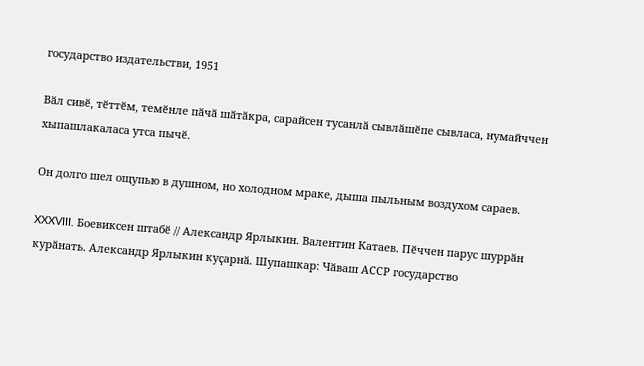государство издательстви, 1951

Вӑл сивӗ, тӗттӗм, темӗнле пӑчӑ шӑтӑкра, сарайсен тусанлӑ сывлӑшӗпе сывласа, нумайччен хыпашлакаласа утса пычӗ.

Он долго шел ощупью в душном, но холодном мраке, дыша пыльным воздухом сараев.

XXXVIII. Боевиксен штабӗ // Александр Ярлыкин. Валентин Катаев. Пӗччен парус шуррӑн курӑнать. Александр Ярлыкин куҫарнӑ. Шупашкар: Чӑваш АССР государство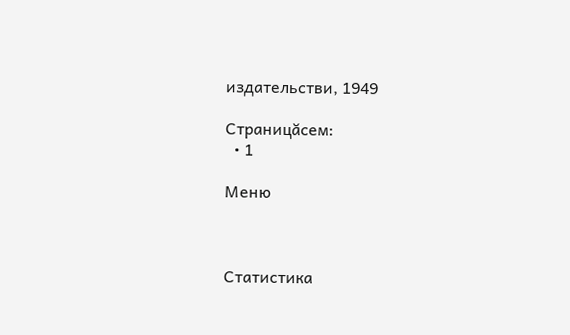издательстви, 1949

Страницăсем:
  • 1

Меню



Статистика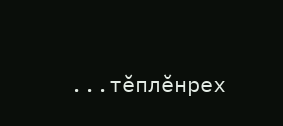...тĕплӗнрех